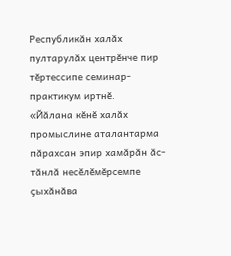Республикӑн халӑх пултарулӑх центрӗнче пир тӗртессипе семинар-практикум иртнӗ.
«Йӑлана кӗнӗ халӑх промыслине аталантарма пӑрахсан эпир хамӑрӑн ӑс-тӑнлӑ несӗлӗмӗрсемпе ҫыхӑнӑва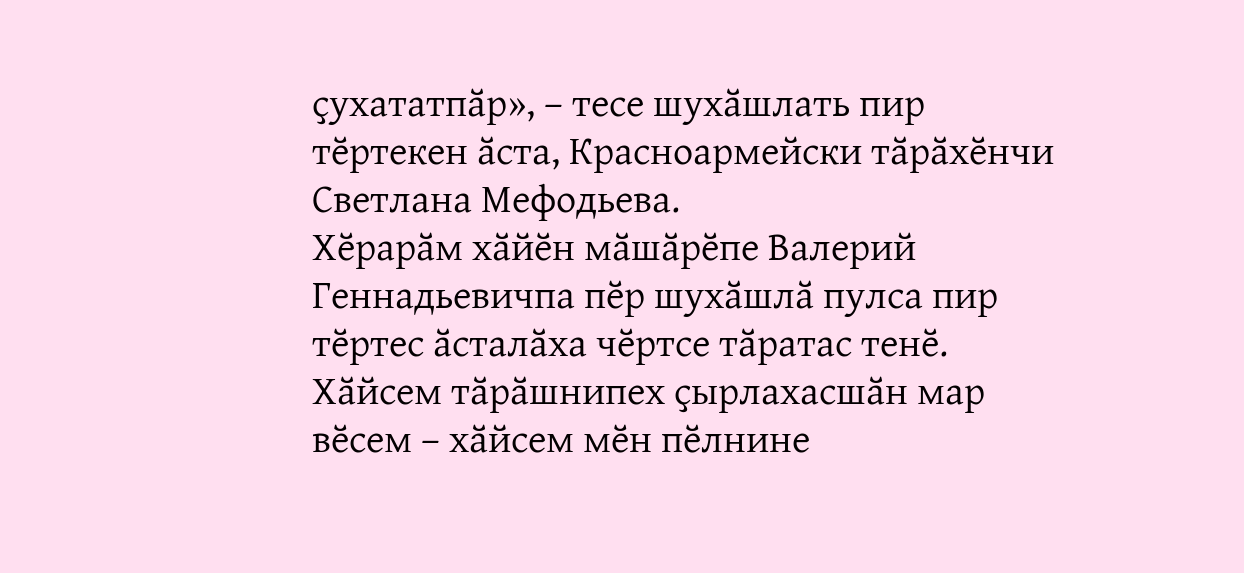ҫухататпӑр», – тесе шухӑшлать пир тӗртекен ӑста, Красноармейски тӑрӑхӗнчи Светлана Мефодьева.
Хӗрарӑм хӑйӗн мӑшӑрӗпе Валерий Геннадьевичпа пӗр шухӑшлӑ пулса пир тӗртес ӑсталӑха чӗртсе тӑратас тенӗ. Хӑйсем тӑрӑшнипех ҫырлахасшӑн мар вӗсем – хӑйсем мӗн пӗлнине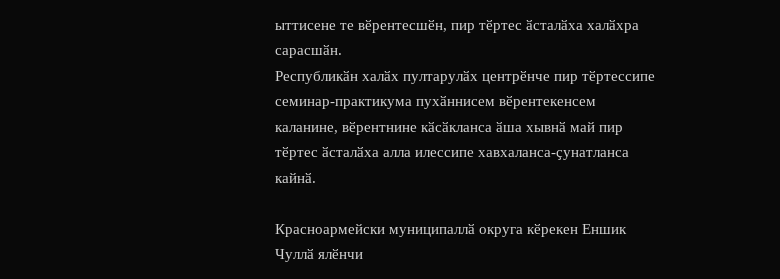ыттисене те вӗрентесшӗн, пир тӗртес ӑсталӑха халӑхра сарасшӑн.
Республикӑн халӑх пултарулӑх центрӗнче пир тӗртессипе семинар-практикума пухӑннисем вӗрентекенсем каланине, вӗрентнине кӑсӑкланса ӑша хывнӑ май пир тӗртес ӑсталӑха алла илессипе хавхаланса-ҫунатланса кайнӑ.

Красноармейски муниципаллӑ округа кӗрекен Еншик Чуллӑ ялӗнчи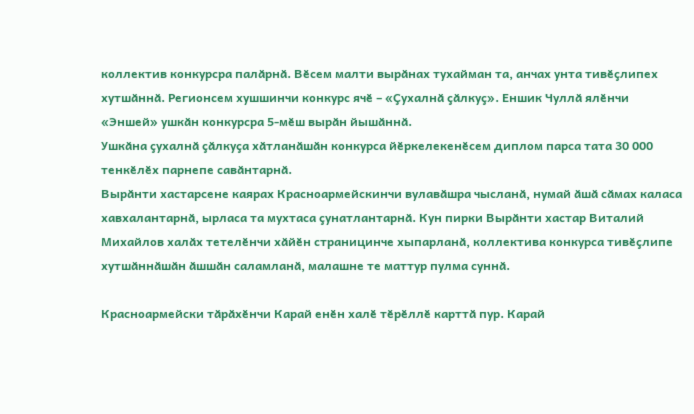коллектив конкурсра палӑрнӑ. Вӗсем малти вырӑнах тухайман та, анчах унта тивӗҫлипех хутшӑннӑ. Регионсем хушшинчи конкурс ячӗ – «Ҫухалнӑ ҫӑлкуҫ». Еншик Чуллӑ ялӗнчи «Эншей» ушкӑн конкурсра 5-мӗш вырӑн йышӑннӑ.
Ушкӑна ҫухалнӑ ҫӑлкуҫа хӑтланӑшӑн конкурса йӗркелекенӗсем диплом парса тата 30 000 тенкӗлӗх парнепе савӑнтарнӑ.
Вырӑнти хастарсене каярах Красноармейскинчи вулавӑшра чысланӑ, нумай ӑшӑ сӑмах каласа хавхалантарнӑ, ырласа та мухтаса ҫунатлантарнӑ. Кун пирки Вырӑнти хастар Виталий Михайлов халӑх тетелӗнчи хӑйӗн страницинче хыпарланӑ, коллектива конкурса тивӗҫлипе хутшӑннӑшӑн ӑшшӑн саламланӑ, малашне те маттур пулма суннӑ.

Красноармейски тӑрӑхӗнчи Карай енӗн халӗ тӗрӗллӗ карттӑ пур. Карай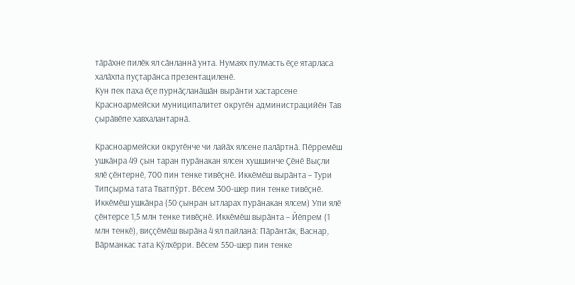тӑрӑхне пилӗк ял сӑнланнӑ унта. Нумаях пулмасть ӗҫе ятарласа халӑхпа пуҫтарӑнса презентациленӗ.
Кун пек паха ӗҫе пурнӑҫланӑшӑн вырӑнти хастарсене Красноармейски муниципалитет округӗн администрацийӗн Тав ҫырӑвӗпе хавхалантарнӑ.

Красноармейски округӗнче чи лайӑх ялсене палӑртнӑ. Пӗрремӗш ушкӑнра 49 ҫын таран пурӑнакан ялсен хушшинче Ҫӗнӗ Выҫли ялӗ ҫӗнтернӗ, 700 пин тенке тивӗҫнӗ. Иккӗмӗш вырӑнта – Тури Типҫырма тата Тватпӳрт. Вӗсем 300-шер пин тенке тивӗҫнӗ.
Иккӗмӗш ушкӑнра (50 ҫынран ытларах пурӑнакан ялсем) Упи ялӗ ҫӗнтерсе 1,5 млн тенке тивӗҫнӗ. Иккӗмӗш вырӑнта – Йӗпрем (1 млн тенкӗ), виҫҫӗмӗш вырӑна 4 ял пайланӑ: Пӑрӑнтӑк, Васнар, Вӑрманкас тата Кӳлхӗрри. Вӗсем 550-шер пин тенке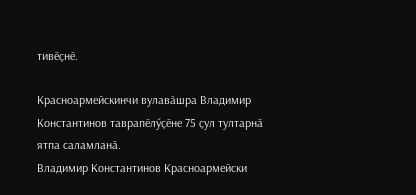тивӗҫнӗ.

Красноармейскинчи вулавӑшра Владимир Константинов таврапӗлӳҫӗне 75 ҫул тултарнӑ ятпа саламланӑ.
Владимир Константинов Красноармейски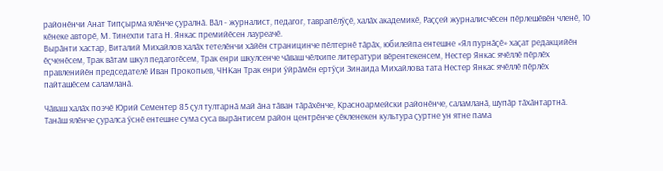районӗнчи Анат Типҫырма ялӗнче ҫуралнӑ. Вӑл - журналист, педагог, таврапӗлӳҫӗ, халӑх академикӗ, Раҫҫей журналисчӗсен пӗрлешӗвӗн членӗ, 10 кӗнеке авторӗ, М. Тинехпи тата Н. Янкас премийӗсен лауреачӗ.
Вырӑнти хастар, Виталий Михайлов халӑх тетелӗнчи хӑйӗн страницинче пӗлтернӗ тӑрӑх, юбилейпа ентешне «Ял пурнӑҫӗ» хаҫат редакцийӗн ӗҫченӗсем, Трак вӑтам шкул педагогӗсем, Трак енри шкулсенче чӑваш чӗлхипе литератури вӗрентекенсем, Нестер Янкас ячӗллӗ пӗрлӗх правленийӗн председателӗ Иван Прокопьев, ЧНКан Трак енри ӳйрӑмӗн ертӳҫи Зинаида Михайлова тата Нестер Янкас ячӗллӗ пӗрлӗх пайташӗсем саламланӑ.

Чӑваш халӑх поэчӗ Юрий Сементер 85 ҫул тултарнӑ май ӑна тӑван тӑрӑхӗнче, Красноармейски районӗнче, саламланӑ, шупӑр тӑхӑнтартнӑ.
Танӑш ялӗнче ҫуралса ӳснӗ ентешне сума суса вырӑнтисем район центрӗнче ҫӗкленекен культура ҫуртне ун ятне пама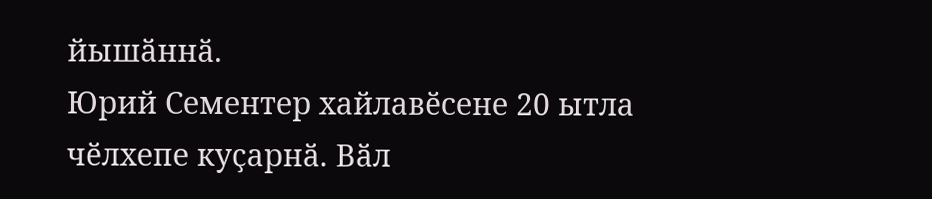йышӑннӑ.
Юрий Сементер хайлавӗсене 20 ытла чӗлхепе куҫарнӑ. Вӑл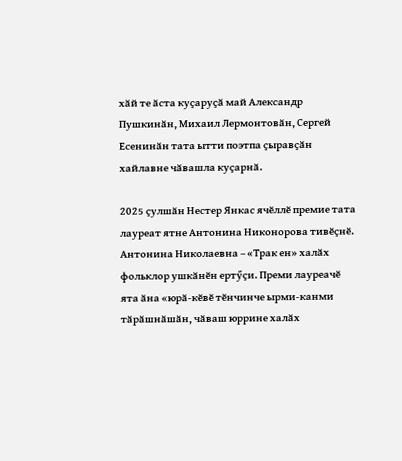хӑй те ӑста куҫаруҫӑ май Александр Пушкинӑн, Михаил Лермонтовӑн, Сергей Есенинӑн тата ытти поэтпа ҫыравҫӑн хайлавне чӑвашла куҫарнӑ.

2025 ҫулшӑн Нестер Янкас ячӗллӗ премие тата лауреат ятне Антонина Никонорова тивӗҫнӗ.
Антонина Николаевна – «Трак ен» халӑх фольклор ушкӑнӗн ертӳҫи. Преми лауреачӗ ята ӑна «юрӑ-кӗвӗ тӗнчинче ырми-канми тӑрӑшнӑшӑн, чӑваш юррине халӑх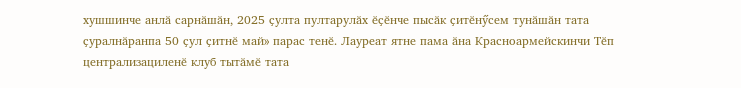хушшинче анлӑ сарнӑшӑн, 2025 ҫулта пултарулӑх ӗҫӗнче пысӑк ҫитӗнӳсем тунӑшӑн тата ҫуралнӑранпа 50 ҫул ҫитнӗ май» парас тенӗ. Лауреат ятне пама ӑна Красноармейскинчи Тӗп централизациленӗ клуб тытӑмӗ тата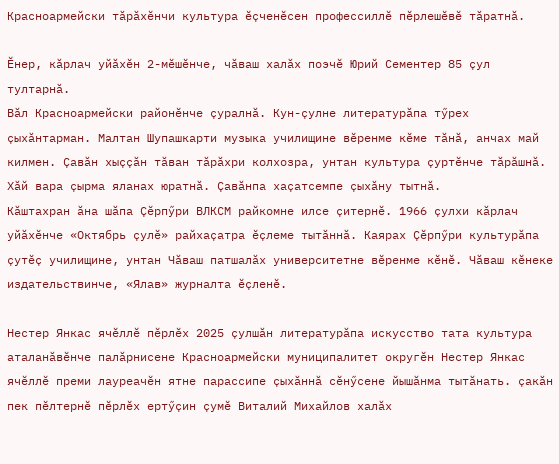Красноармейски тӑрӑхӗнчи культура ӗҫченӗсен профессиллӗ пӗрлешӗвӗ тӑратнӑ.

Ӗнер, кӑрлач уйӑхӗн 2-мӗшӗнче, чӑваш халӑх поэчӗ Юрий Сементер 85 ҫул тултарнӑ.
Вӑл Красноармейски районӗнче ҫуралнӑ. Кун-ҫулне литературӑпа тӳрех ҫыхӑнтарман. Малтан Шупашкарти музыка училищине вӗренме кӗме тӑнӑ, анчах май килмен. Ҫавӑн хыҫҫӑн тӑван тӑрӑхри колхозра, унтан культура ҫуртӗнче тӑрӑшнӑ. Хӑй вара ҫырма яланах юратнӑ. Ҫавӑнпа хаҫатсемпе ҫыхӑну тытнӑ.
Кӑштахран ӑна шӑпа Ҫӗрпӳри ВЛКСМ райкомне илсе ҫитернӗ. 1966 ҫулхи кӑрлач уйӑхӗнче «Октябрь ҫулӗ» райхаҫатра ӗҫлеме тытӑннӑ. Каярах Ҫӗрпӳри культурӑпа ҫутӗҫ училищине, унтан Чӑваш патшалӑх университетне вӗренме кӗнӗ. Чӑваш кӗнеке издательствинче, «Ялав» журналта ӗҫленӗ.

Нестер Янкас ячӗллӗ пӗрлӗх 2025 ҫулшӑн литературӑпа искусство тата культура аталанӑвӗнче палӑрнисене Красноармейски муниципалитет округӗн Нестер Янкас ячӗллӗ преми лауреачӗн ятне парассипе ҫыхӑннӑ сӗнӳсене йышӑнма тытӑнать. ҫакӑн пек пӗлтернӗ пӗрлӗх ертӳҫин ҫумӗ Виталий Михайлов халӑх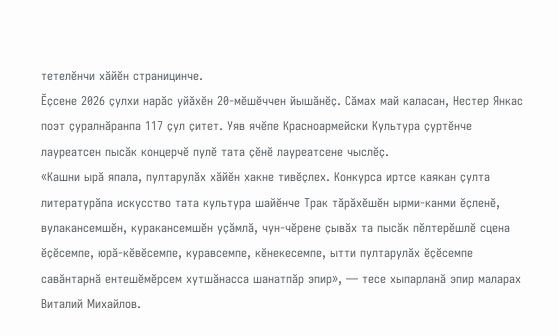тетелӗнчи хӑйӗн страницинче.
Ӗҫсене 2026 ҫулхи нарӑс уйӑхӗн 20-мӗшӗччен йышӑнӗҫ. Сӑмах май каласан, Нестер Янкас поэт ҫуралнӑранпа 117 ҫул ҫитет. Уяв ячӗпе Красноармейски Культура ҫуртӗнче лауреатсен пысӑк концерчӗ пулӗ тата ҫӗнӗ лауреатсене чыслӗҫ.
«Кашни ырӑ япала, пултарулӑх хӑйӗн хакне тивӗҫлех. Конкурса иртсе каякан ҫулта литературӑпа искусство тата культура шайӗнче Трак тӑрӑхӗшӗн ырми-канми ӗҫленӗ, вулакансемшӗн, куракансемшӗн уҫӑмлӑ, чун-чӗрене ҫывӑх та пысӑк пӗлтерӗшлӗ сцена ӗҫӗсемпе, юрӑ-кӗвӗсемпе, куравсемпе, кӗнекесемпе, ытти пултарулӑх ӗҫӗсемпе савӑнтарнӑ ентешӗмӗрсем хутшӑнасса шанатпӑр эпир», — тесе хыпарланӑ эпир маларах Виталий Михайлов.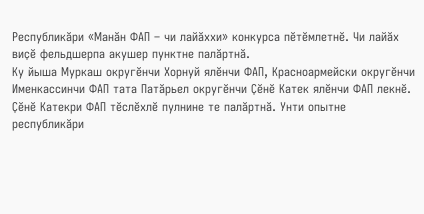Республикӑри «Манӑн ФАП – чи лайӑххи» конкурса пӗтӗмлетнӗ. Чи лайӑх виҫӗ фельдшерпа акушер пунктне палӑртнӑ.
Ку йыша Муркаш округӗнчи Хорнуй ялӗнчи ФАП, Красноармейски округӗнчи Именкассинчи ФАП тата Патӑрьел округӗнчи Ҫӗнӗ Катек ялӗнчи ФАП лекнӗ.
Ҫӗнӗ Катекри ФАП тӗслӗхлӗ пулнине те палӑртнӑ. Унти опытне республикӑри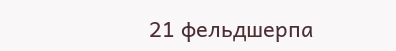21 фельдшерпа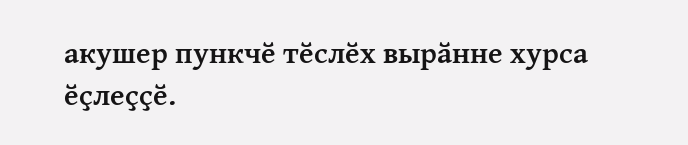акушер пункчӗ тӗслӗх вырӑнне хурса ӗҫлеҫҫӗ.